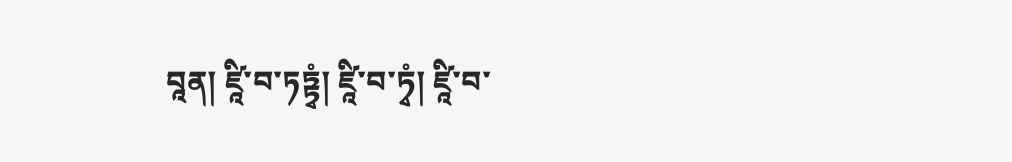བཱན། ཛཱི་བ་ཏཏྟྭཾ། ཛཱི་བ་ཏྭཾ། ཛཱི་བ་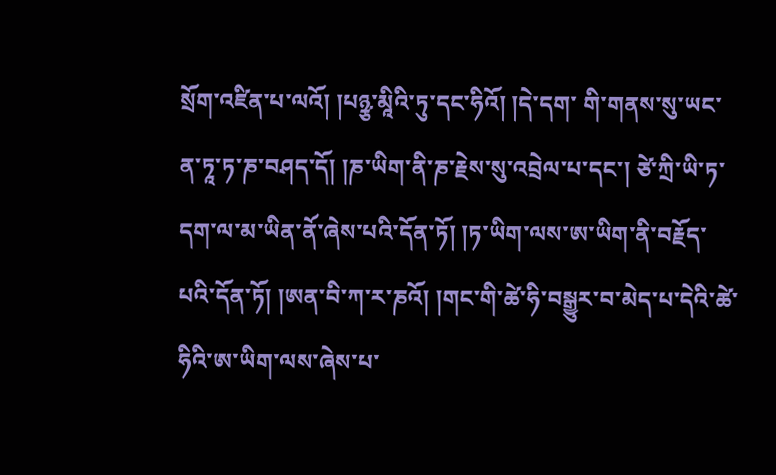སྲོག་འཛིན་པ་ལའོ། །པཉྩ་མཱིའི་ཏུ་དང་ཧིའོ། །དེ་དག་ གི་གནས་སུ་ཡང་ན་ཏཱ་ཏ་ཎ་བཤད་དོ། །ཎ་ཡིག་ནི་ཎ་རྗེས་སུ་འབྲེལ་པ་དང་། ཙེ་ཀྲི་ཡི་ཏ་དག་ལ་མ་ཡིན་ནོ་ཞེས་པའི་དོན་ཏོ། །ཏ་ཡིག་ལས་ཨ་ཡིག་ནི་བརྗོད་པའི་དོན་ཏོ། །ཨན་བི་ཀ་ར་ཎའོ། །གང་གི་ཚེ་ཧི་བསྒྱུར་བ་མེད་པ་དེའི་ཚེ་ཧིའི་ཨ་ཡིག་ལས་ཞེས་པ་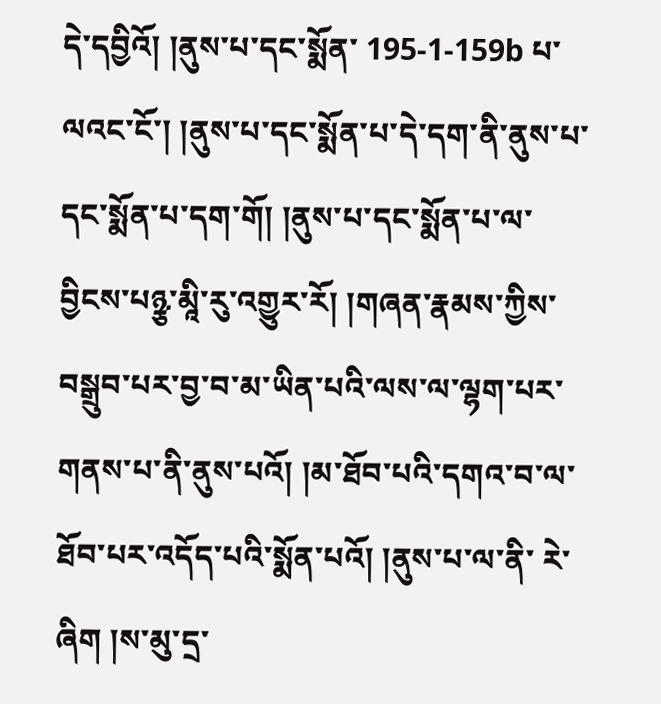དེ་དབྱིའོ། །ནུས་པ་དང་སྨོན་ 195-1-159b པ་ལའང་ངོ་། །ནུས་པ་དང་སྨོན་པ་དེ་དག་ནི་ནུས་པ་དང་སྨོན་པ་དག་གོ། །ནུས་པ་དང་སྨོན་པ་ལ་བྱིངས་པཉྩ་མཱི་རུ་འགྱུར་རོ། །གཞན་རྣམས་ཀྱིས་བསྒྲུབ་པར་བྱ་བ་མ་ཡིན་པའི་ལས་ལ་ལྷག་པར་གནས་པ་ནི་ནུས་པའོ། །མ་ཐོབ་པའི་དགའ་བ་ལ་ཐོབ་པར་འདོད་པའི་སྨོན་པའོ། །ནུས་པ་ལ་ནི་ རེ་ཞིག །ས་མུ་དྲ་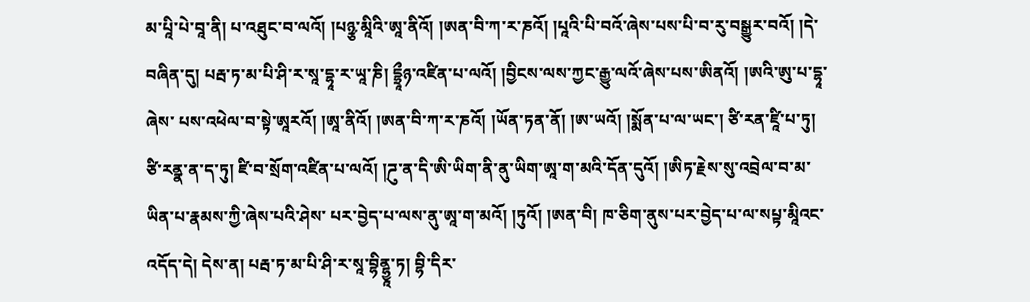མ་པཱི་པེ་བཱ་ནི། པ་འཐུང་བ་ལའོ། །པཉྩ་མཱིའི་ཨཱ་ནིའོ། །ཨན་བི་ཀ་ར་ཎའོ། །པཱའི་པི་བའོ་ཞེས་པས་པི་བ་རུ་བསྒྱུར་བའོ། །དེ་བཞིན་དུ། པརྦ་ཏ་མ་པི་ཤི་ར་སཱ་དྷཱ་ར་ཡཱ་ཎི། དྷྲཱྀཉ་འཛིན་པ་ལའོ། །བྱིངས་ལས་ཀྱང་རྒྱུ་ལའོ་ཞེས་པས་ཨིནའོ། །ཨའི་ཨུ་པ་དྷཱ་ཞེས་ པས་འཕེལ་བ་སྟེ་ཨཱརའོ། །ཨཱ་ནིའོ། །ཨན་བི་ཀ་ར་ཎའོ། །ཡོན་ཏན་ནོ། །ཨ་ཡའོ། །སྨོན་པ་ལ་ཡང་། ཙི་རན་ཛཱི་པ་ཏུ། ཙི་རནྣ་ན་ད་ཏུ། ཛི་བ་སྲོག་འཛིན་པ་ལའོ། །ཌུ་ན་དི་ཨི་ཡིག་ནི་ནུ་ཡིག་ཨཱ་ག་མའི་དོན་དུའོ། །ཨིཏ་རྗེས་སུ་འབྲེལ་བ་མ་ཡིན་པ་རྣམས་ཀྱི་ཞེས་པའི་ཤེས་ པར་བྱེད་པ་ལས་ནུ་ཨཱ་ག་མའོ། །ཏུའོ། །ཨན་བི། ཁ་ཅིག་ནུས་པར་བྱེད་པ་ལ་སཔྟ་མཱིའང་འདོད་དེ། དེས་ན། པརྦ་ཏ་མ་པི་ཤི་ར་སཱ་བྷིནྷྱཱ་ཏ། བྷི་དིར་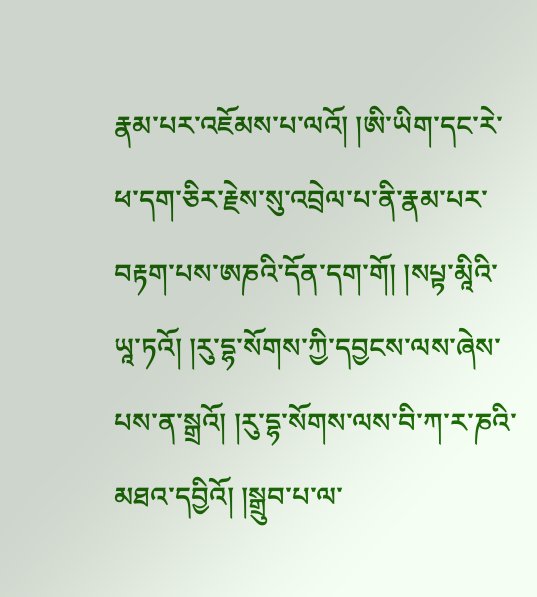རྣམ་པར་འཇོམས་པ་ལའོ། །ཨི་ཡིག་དང་རེ་ཕ་དག་ཅིར་རྗེས་སུ་འབྲེལ་པ་ནི་རྣམ་པར་བརྟག་པས་ཨཎའི་དོན་དག་གོ། །སཔྟ་མཱིའི་ ཡཱ་ཏའོ། །རུ་དྷ་སོགས་ཀྱི་དབྱངས་ལས་ཞེས་པས་ན་སྒྲའོ། །རུ་དྷ་སོགས་ལས་བི་ཀ་ར་ཎའི་མཐའ་དབྱིའོ། །སྒྲུབ་པ་ལ་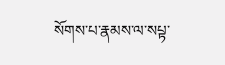སོགས་པ་རྣམས་ལ་སཔྟ་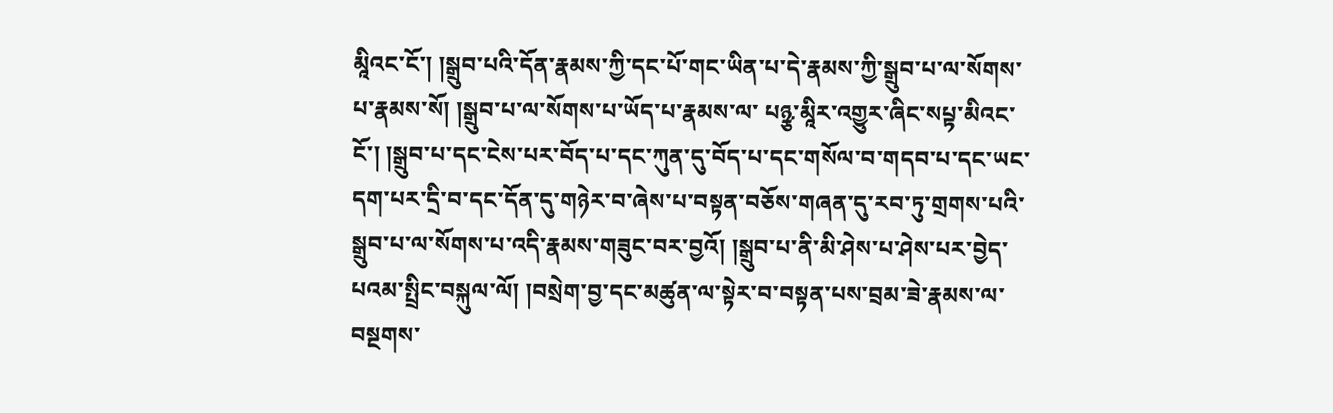མཱིའང་ངོ་། །སྒྲུབ་པའི་དོན་རྣམས་ཀྱི་དང་པོ་གང་ཡིན་པ་དེ་རྣམས་ཀྱི་སྒྲུབ་པ་ལ་སོགས་པ་རྣམས་སོ། །སྒྲུབ་པ་ལ་སོགས་པ་ཡོད་པ་རྣམས་ལ་ པཉྩ་མཱིར་འགྱུར་ཞིང་སཔྟ་མིའང་ངོ་། །སྒྲུབ་པ་དང་ངེས་པར་བོད་པ་དང་ཀུན་དུ་བོད་པ་དང་གསོལ་བ་གདབ་པ་དང་ཡང་དག་པར་དྲི་བ་དང་དོན་དུ་གཉེར་བ་ཞེས་པ་བསྟན་བཅོས་གཞན་དུ་རབ་ཏུ་གྲགས་པའི་སྒྲུབ་པ་ལ་སོགས་པ་འདི་རྣམས་གཟུང་བར་བྱའོ། །སྒྲུབ་པ་ནི་མི་ཤེས་པ་ཤེས་པར་བྱེད་ པའམ་སྤྲིང་བསྐུལ་ལོ། །བསྲེག་བྱ་དང་མཚུན་ལ་སྟེར་བ་བསྟན་པས་བྲམ་ཟེ་རྣམས་ལ་བསྔགས་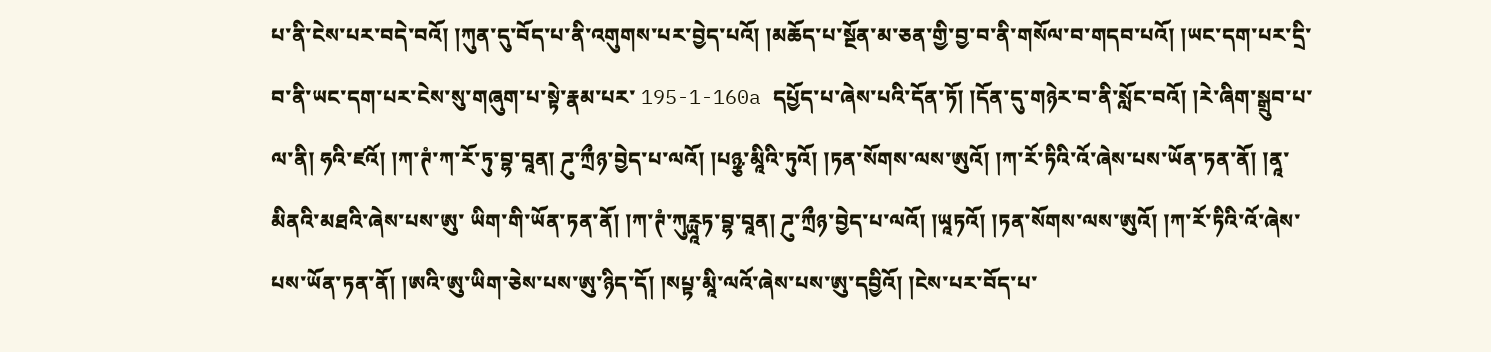པ་ནི་ངེས་པར་བདེ་བའོ། །ཀུན་དུ་བོད་པ་ནི་འགུགས་པར་བྱེད་པའོ། །མཆོད་པ་སྔོན་མ་ཅན་གྱི་བྱ་བ་ནི་གསོལ་བ་གདབ་པའོ། །ཡང་དག་པར་དྲི་བ་ནི་ཡང་དག་པར་ངེས་སུ་གཞུག་པ་སྟེ་རྣམ་པར་ 195-1-160a དཔྱོད་པ་ཞེས་པའི་དོན་ཏོ། །དོན་དུ་གཉེར་བ་ནི་སློང་བའོ། །རེ་ཞིག་སྒྲུབ་པ་ལ་ནི། ཧའི་ཛའོ། །ཀ་ཊཾ་ཀ་རོ་ཏུ་བྷ་བཱན། ཌུ་ཀྲྀཉ་བྱེད་པ་ལའོ། །པཉྩ་མཱིའི་ཏུའོ། །ཏན་སོགས་ལས་ཨུའོ། །ཀ་རོ་ཏིའི་འོ་ཞེས་པས་ཡོན་ཏན་ནོ། །ནཱ་མིནའི་མཐའི་ཞེས་པས་ཨུ་ ཡིག་གི་ཡོན་ཏན་ནོ། །ཀ་ཊཾ་ཀུཪྻཱཏ་བྷ་བཱན། ཌུ་ཀྲྀཉ་བྱེད་པ་ལའོ། །ཡཱཏའོ། །ཏན་སོགས་ལས་ཨུའོ། །ཀ་རོ་ཏིའི་འོ་ཞེས་པས་ཡོན་ཏན་ནོ། །ཨའི་ཨུ་ཡིག་ཅེས་པས་ཨུ་ཉིད་དོ། །སཔྟ་མཱི་ལའོ་ཞེས་པས་ཨུ་དབྱིའོ། །ངེས་པར་བོད་པ་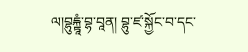ལ།བྷུདྐྟཱཾ་བྷ་བཱན། བྷུ་ཛ་སྐྱོང་བ་དང་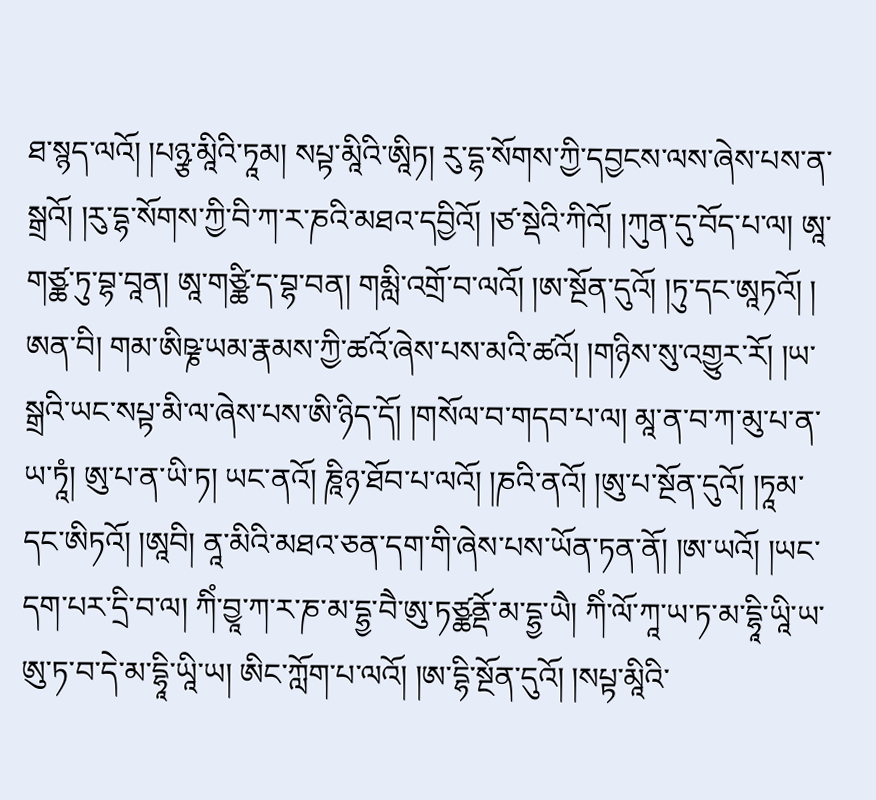ཐ་སྙད་ལའོ། །པཉྩ་མཱིའི་ཏཱམ། སཔྟ་མཱིའི་ཨཱིཏ། རུ་དྷ་སོགས་ཀྱི་དབྱངས་ལས་ཞེས་པས་ན་སྒྲའོ། །རུ་དྷ་སོགས་ཀྱི་བི་ཀ་ར་ཎའི་མཐའ་དབྱིའོ། །ཙ་སྡེའི་ཀིའོ། །ཀུན་དུ་བོད་པ་ལ། ཨཱ་གཙྪ་ཏུ་བྷ་བཱན། ཨཱ་གཙྪི་ད་བྷ་བན། གམླི་འགྲོ་བ་ལའོ། །ཨ་སྔོན་དུའོ། །ཏུ་དང་ཨཱཏའོ། ། ཨན་བི། གམ་ཨིཥྞ་ཡམ་རྣམས་ཀྱི་ཚའོ་ཞེས་པས་མའི་ཚའོ། །གཉིས་སུ་འགྱུར་རོ། །ཡ་སྒྲའི་ཡང་སཔྟ་མི་ལ་ཞེས་པས་ཨི་ཉིད་དོ། །གསོལ་བ་གདབ་པ་ལ། མཱ་ན་བ་ཀ་མུ་པ་ན་ཡ་ཏཱཾ། ཨུ་པ་ན་ཡི་ཏ། ཡང་ནའོ། ཎཱིཉ་ཐོབ་པ་ལའོ། །ཎའི་ནའོ། །ཨུ་པ་སྔོན་དུའོ། །ཏཱམ་ དང་ཨིཏའོ། །ཨཱབི། ནཱ་མིའི་མཐའ་ཅན་དག་གི་ཞེས་པས་ཡོན་ཏན་ནོ། །ཨ་ཡའོ། །ཡང་དག་པར་དྲི་བ་ལ། ཀིཾ་བྱཱ་ཀ་ར་ཎ་མ་དྷྱ་བཻ་ཨུ་ཏཙྪནྡོ་མ་དྷྱ་ཡཻ། ཀིཾ་ལོ་ཀཱ་ཡ་ཏ་མ་དྷཱི་ཡཱི་ཡ་ཨུ་ཏ་བ་དེ་མ་དྷཱི་ཡཱི་ཡ། ཨིང་ཀློག་པ་ལའོ། །ཨ་དྷི་སྔོན་དུའོ། །སཔྟ་མཱིའི་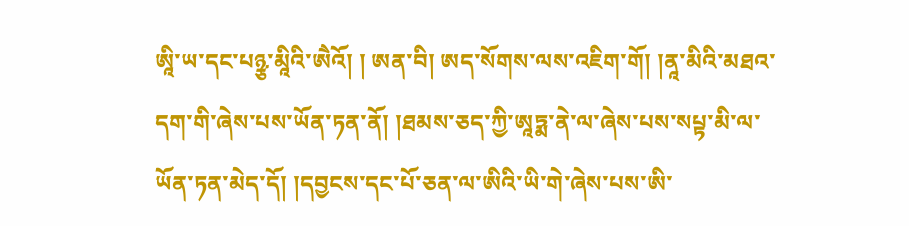ཨཱི་ཡ་དང་པཉྩ་མཱིའི་ཨཻའོ། ། ཨན་བི། ཨད་སོགས་ལས་འཇིག་གོ། །ནཱ་མིའི་མཐའ་དག་གི་ཞེས་པས་ཡོན་ཏན་ནོ། །ཐམས་ཅད་ཀྱི་ཨཱཏྨ་ནེ་ལ་ཞེས་པས་སཔྟ་མི་ལ་ཡོན་ཏན་མེད་དོ། །དབྱངས་དང་པོ་ཅན་ལ་ཨིའི་ཡི་གེ་ཞེས་པས་ཨི་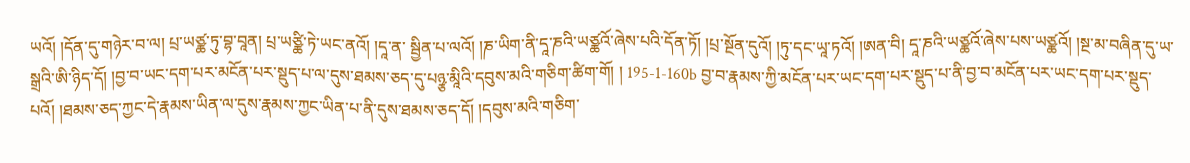ཡའོ། །དོན་དུ་གཉེར་བ་ལ། པྲ་ཡཙྪ་ཏུ་བྷ་བཱན། པྲ་ཡཙྪི་ཏེ་ཡང་ནའོ། །དཱ་ན་ སྦྱིན་པ་ལའོ། །ཎ་ཡིག་ནི་དཱ་ཎའི་ཡཙྪའོ་ཞེས་པའི་དོན་ཏོ། །པྲ་སྔོན་དུའོ། །ཏུ་དང་ཡཱ་ཏའོ། །ཨན་བི། དཱ་ཎའི་ཡཙྪའོ་ཞེས་པས་ཡཙྪའོ། །སྔ་མ་བཞིན་དུ་ཡ་སྒྲའི་ཨི་ཉིད་དོ། །བྱ་བ་ཡང་དག་པར་མངོན་པར་སྡུད་པ་ལ་དུས་ཐམས་ཅད་དུ་པཉྩ་མཱིའི་དབུས་མའི་གཅིག་ཚིག་གོ། ། 195-1-160b བྱ་བ་རྣམས་ཀྱི་མངོན་པར་ཡང་དག་པར་སྡུད་པ་ནི་བྱ་བ་མངོན་པར་ཡང་དག་པར་སྡུད་པའོ། །ཐམས་ཅད་ཀྱང་དེ་རྣམས་ཡིན་ལ་དུས་རྣམས་ཀྱང་ཡིན་པ་ནི་དུས་ཐམས་ཅད་དོ། །དབུས་མའི་གཅིག་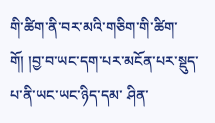གི་ཚིག་ནི་བར་མའི་གཅིག་གི་ཚིག་གོ། །བྱ་བ་ཡང་དག་པར་མངོན་པར་སྡུད་པ་ནི་ཡང་ཡང་ཉིད་དམ་ ཤིན་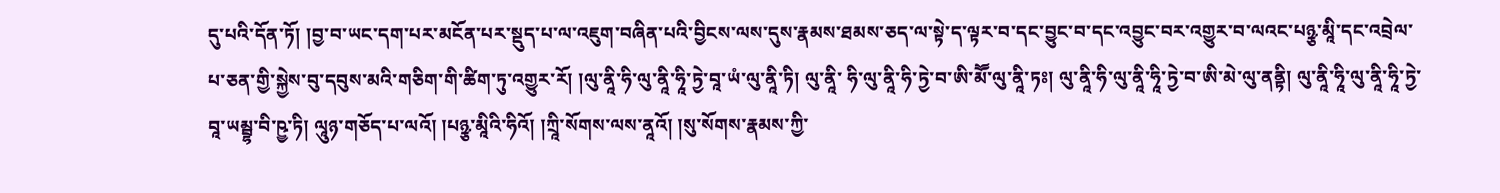དུ་པའི་དོན་ཏོ། །བྱ་བ་ཡང་དག་པར་མངོན་པར་སྡུད་པ་ལ་འཇུག་བཞིན་པའི་བྱིངས་ལས་དུས་རྣམས་ཐམས་ཅད་ལ་སྟེ་ད་ལྟར་བ་དང་བྱུང་བ་དང་འབྱུང་བར་འགྱུར་བ་ལའང་པཉྩ་མཱི་དང་འབྲེལ་པ་ཅན་གྱི་སྐྱེས་བུ་དབུས་མའི་གཅིག་གི་ཚིག་ཏུ་འགྱུར་རོ། །ལུ་ནཱི་ཧི་ལུ་ནཱི་ཧཱི་ཏྱེ་བཱ་ཡཾ་ལུ་ནཱི་ཏི། ལུ་ནཱི་ ཧི་ལུ་ནཱི་ཧི་ཏྱེ་བ་ཨི་མཽ་ལུ་ནཱི་ཏཿ། ལུ་ནཱི་ཧི་ལུ་ནཱི་ཧཱི་ཏྱེ་བ་ཨི་མེ་ལུ་ནནྟི། ལུ་ནཱི་ཧཱི་ལུ་ནཱི་ཧཱི་ཏྱེ་བཱ་ཡམྦྷ་བི་ཥྱ་ཏི། ལཱུཉ་གཅོད་པ་ལའོ། །པཉྩ་མཱིའི་ཧིའོ། །ཀྲཱི་སོགས་ལས་ནཱའོ། །སུ་སོགས་རྣམས་ཀྱི་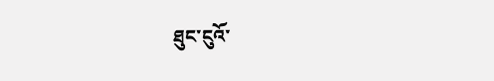ཐུང་ངུའོ་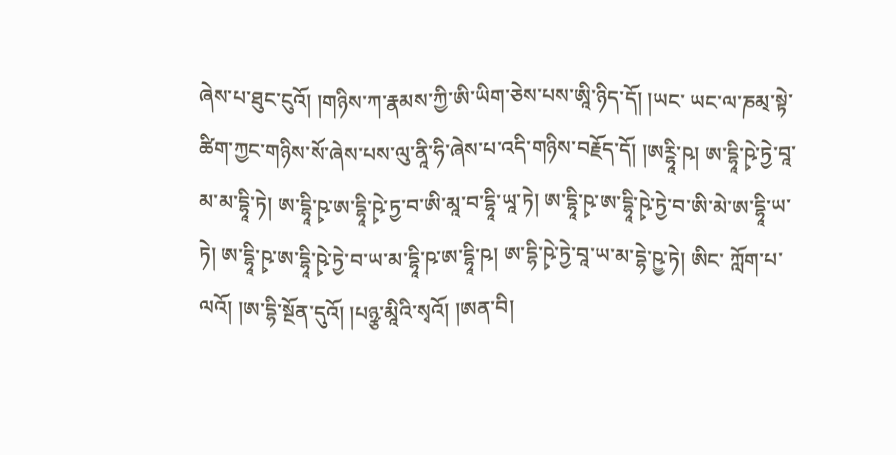ཞེས་པ་ཐུང་ངུའོ། །གཉིས་ཀ་རྣམས་ཀྱི་ཨི་ཡིག་ཅེས་པས་ཨཱི་ཉིད་དོ། །ཡང་ ཡང་ལ་ཎམ྄་སྟེ་ཚིག་ཀྱང་གཉིས་སོ་ཞེས་པས་ལུ་ནཱི་ཧི་ཞེས་པ་འདི་གཉིས་བརྗོད་དོ། །ཨཪྷཱི་ཥ། ཨ་དྷཱི་ཥྭེ་ཏྱེ་བཱ་མ་མ་དྷཱི་ཏེ། ཨ་དྷཱི་ཥྭ་ཨ་དྷཱི་ཥྭེ་ཏྱ་བ་ཨི་མཱ་བ་དྷཱི་ཡཱ་ཏེ། ཨ་དྷཱི་ཥྭ་ཨ་དྷཱི་ཥྭེ་ཏྱེ་བ་ཨི་མེ་ཨ་དྷཱི་ཡ་ཏེ། ཨ་དྷཱི་ཥྭ་ཨ་དྷཱི་ཥྭེ་ཏྱེ་བ་ཡ་མ་དྷཱི་ཥ་ཨ་དྷཱི་ཥ། ཨ་དྷི་ཥྭེ་ཏྱེ་བཱ་ཡ་མ་དྷེ་ཥྱ་ཏེ། ཨིང་ ཀློག་པ་ལའོ། །ཨ་དྷི་སྔོན་དུའོ། །པཉྩ་མཱིའི་སྭའོ། །ཨན་བི།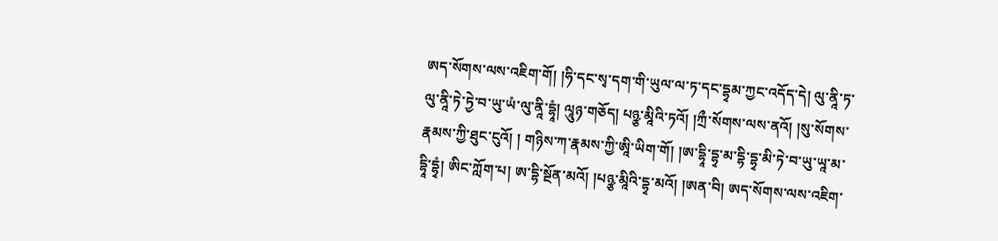ཨད་སོགས་ལས་འཇིག་གོ། །ཧི་དང་སྭ་དག་གི་ཡུལ་ལ་ཏ་དང་དྷྭམ་ཀྱང་འདོད་དེ། ལུ་ནཱི་ཏ་ལུ་ནཱི་ཏེ་ཏྱེ་བ་ཡུ་ཡཾ་ལུ་ནཱི་དྷཱཾ། ལཱུཉ་གཅོད། པཉྩ་མཱིའི་ཏའོ། །ཀྲྀ་སོགས་ལས་ནའོ། །སུ་སོགས་རྣམས་ཀྱི་ཐུང་ངུའོ། ། གཉིས་ཀ་རྣམས་ཀྱི་ཨཱི་ཡིག་གོ། །ཨ་དྷཱི་དྷྭ་མ་དྷི་དྷྭ་མི་ཏེ་བ་ཡུ་ཡཱ་མ་དྷཱི་དྷྭཾ། ཨིང་ཀློག་པ། ཨ་དྷི་སྔོན་མའོ། །པཉྩ་མཱིའི་དྷྭ་མའོ། །ཨན་བི། ཨད་སོགས་ལས་འཇིག་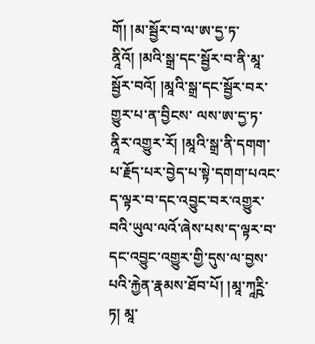གོ། །མ་སྦྱོར་བ་ལ་ཨ་དྱ་ཏ་ནཱིའོ། །མའི་སྒྲ་དང་སྦྱོར་བ་ནི་མཱ་སྦྱོར་བའོ། །མཱའི་སྒྲ་དང་སྦྱོར་བར་གྱུར་པ་ན་བྱིངས་ ལས་ཨ་དྱ་ཏ་ནཱིར་འགྱུར་རོ། །མཱའི་སྒྲ་ནི་དགག་པ་རྗོད་པར་བྱེད་པ་སྟེ་དགག་པའང་ད་ལྟར་བ་དང་འབྱུང་བར་འགྱུར་བའི་ཡུལ་ལའོ་ཞེས་པས་ད་ལྟར་བ་དང་འབྱུང་འགྱུར་གྱི་དུས་ལ་བྱས་པའི་རྐྱེན་རྣམས་ཐོབ་པོ། །མཱ་ཀཱཪྵི་ཏ། མཱ་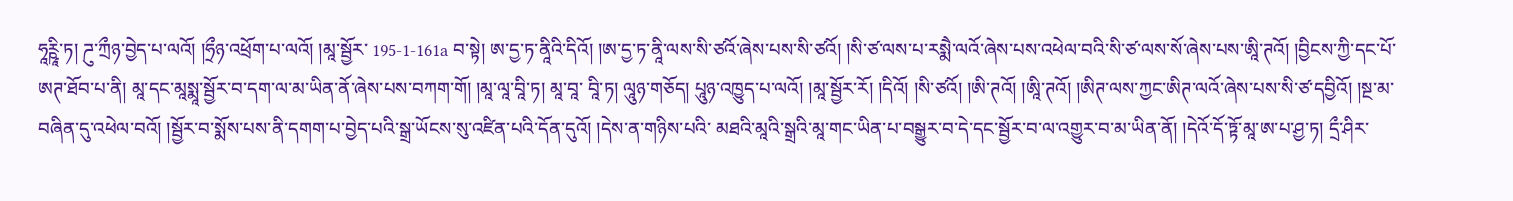ཧཱཪྵཱི་ཏ། ཌུ་ཀྲྀཉ་བྱེད་པ་ལའོ། །ཧྲྀཉ་འཕྲོག་པ་ལའོ། །མཱ་སྦྱོར་ 195-1-161a བ་སྟེ། ཨ་དྱ་ཏ་ནཱིའི་དིའོ། །ཨ་དྱ་ཏ་ནཱི་ལས་སི་ཙའོ་ཞེས་པས་སི་ཙའོ། །སི་ཙ་ལས་པ་རསྨཻ་ལའོ་ཞེས་པས་འཕེལ་བའི་སི་ཙ་ལས་སོ་ཞེས་པས་ཨཱི་ཊའོ། །བྱིངས་ཀྱི་དང་པོ་ཨཊ་ཐོབ་པ་ནི། མཱ་དང་མཱསྨཱ་སྦྱོར་བ་དག་ལ་མ་ཡིན་ནོ་ཞེས་པས་བཀག་གོ། །མཱ་ལཱ་བཱི་ཏ། མཱ་བཱ་ བཱི་ཏ། ལཱུཉ་གཅོད། པཱུཉ་འཁྱུད་པ་ལའོ། །མཱ་སྦྱོར་རོ། །དིའོ། །སི་ཙའོ། །ཨི་ཊའོ། །ཨཱི་ཊའོ། །ཨིཊ་ལས་ཀྱང་ཨིཊ་ལའོ་ཞེས་པས་སི་ཙ་དབྱིའོ། །སྔ་མ་བཞིན་དུ་འཕེལ་བའོ། །སྦྱོར་བ་སྨོས་པས་ནི་དགག་པ་བྱེད་པའི་སྒྲ་ཡོངས་སུ་འཛིན་པའི་དོན་དུའོ། །དེས་ན་གཉིས་པའི་ མཐའི་མཱའི་སྒྲའི་མཱ་གང་ཡིན་པ་བསྒྱུར་བ་དེ་དང་སྦྱོར་བ་ལ་འགྱུར་བ་མ་ཡིན་ནོ། །དེའོ་དོ་ཏྟོ་མཱ་ཨ་པ་ཤྱ་ཏ། དྲྀ་ཤིར་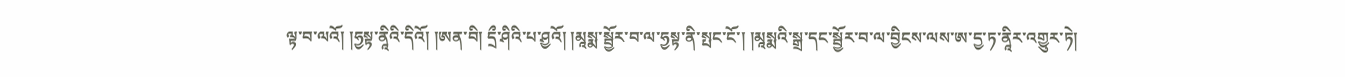ལྟ་བ་ལའོ། །ཧྱསྟ་ནཱིའི་དིའོ། །ཨན་བི། དྲྀ་ཤིའི་པ་ཤྱའོ། །མཱསྨ་སྦྱོར་བ་ལ་ཧྱསྟ་ནི་སྤང་ངོ་། །མཱསྨའི་སྒྲ་དང་སྦྱོར་བ་ལ་བྱིངས་ལས་ཨ་དྱ་ཏ་ནཱིར་འགྱུར་ཏེ།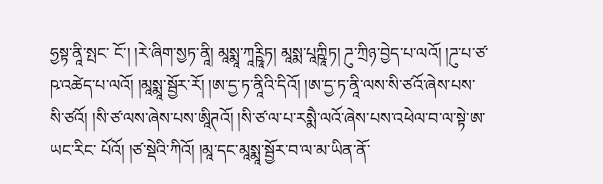ཧྱསྟ་ནཱི་སྤང་ ངོ་། །རེ་ཞིག་སྱཏ་ནཱི། མཱསྨཱ་ཀཱཪྵཱིཏ། མཱསྨ་པཱཀྵཱིཏ། ཌུ་ཀྲིཉ་བྱེད་པ་ལའོ། །ཌུ་པ་ཙ་ཥ་འཚེད་པ་ལའོ། །མཱསྨཱ་སྦྱོར་རོ། །ཨ་དྱ་ཏ་ནཱིའི་དིའོ། །ཨ་དྱ་ཏ་ནཱི་ལས་སི་ཙའོ་ཞེས་པས་སི་ཙའོ། །སི་ཙ་ལས་ཞེས་པས་ཨཱིཊའོ། །སི་ཙ་ལ་པ་རསྨཻ་ལའོ་ཞེས་པས་འཕེལ་བ་ལ་སྟེ་ཨ་ཡང་རིང་ པོའོ། །ཙ་སྡེའི་ཀིའོ། །མཱ་དང་མཱསྨཱ་སྦྱོར་བ་ལ་མ་ཡིན་ནོ་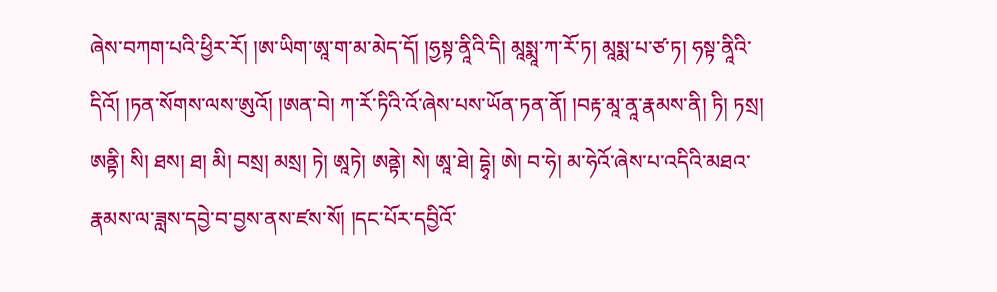ཞེས་བཀག་པའི་ཕྱིར་རོ། །ཨ་ཡིག་ཨཱ་ག་མ་མེད་དོ། །ཧྱསྟ་ནཱིའི་དི། མཱསྨཱ་ཀ་རོ་ཏ། མཱསྨ་པ་ཙ་ཏ། ཧསྟ་ནཱིའི་དིའོ། །ཏན་སོགས་ལས་ཨུའོ། །ཨན་བེ། ཀ་རོ་ཏིའི་འོ་ཞེས་པས་ཡོན་ཏན་ནོ། །བརྟ་མཱ་ནཱ་རྣམས་ནི། ཏི། ཏསྲ། ཨནྟི། སི། ཐས། ཐ། མི། བསྲ། མསྲ། ཏེ། ཨཱཏེ། ཨནྟེ། སེ། ཨཱ་ཐེ། དྷྭེ། ཨེ། བ་ཧེ། མ་ཧེའོ་ཞེས་པ་འདིའི་མཐའ་རྣམས་ལ་ཟླས་དབྱེ་བ་བྱས་ནས་ཛས་སོ། །དང་པོར་དབྱིའོ་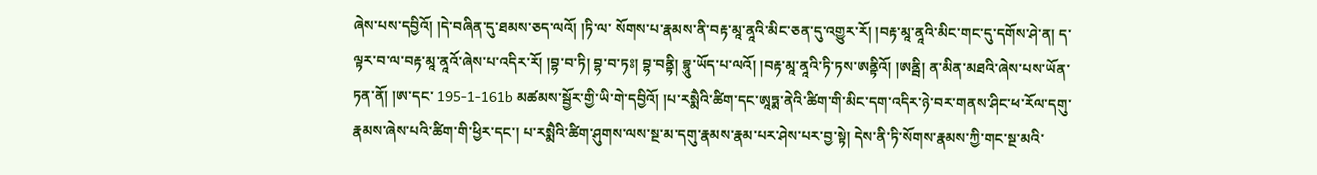ཞེས་པས་དབྱིའོ། །དེ་བཞིན་དུ་ཐམས་ཅད་ལའོ། །ཏི་ལ་ སོགས་པ་རྣམས་ནི་བརྟ་མཱ་ནཱའི་མིང་ཅན་དུ་འགྱུར་རོ། །བརྟ་མཱ་ནཱའི་མིང་གང་དུ་དགོས་ཤེ་ན། ད་ལྟར་བ་ལ་བརྟ་མཱ་ནཱའོ་ཞེས་པ་འདིར་རོ། །བྷ་བ་ཏི། བྷ་བ་ཏཿ། བྷ་བནྟི། བྷཱུ་ཡོད་པ་ལའོ། །བརྟ་མཱ་ནཱའི་ཏི་ཏས་ཨནྟིའོ། །ཨནྦི། ན་མིན་མཐའི་ཞེས་པས་ཡོན་ཏན་ནོ། །ཨ་དང་ 195-1-161b མཚམས་སྦྱོར་གྱི་ཡི་གེ་དབྱིའོ། །པ་རསྨཻའི་ཚིག་དང་ཨཱཏྨ་ནེའི་ཚིག་གི་མིང་དག་འདིར་ཉེ་བར་གནས་ཤིང་ཕ་རོལ་དགུ་རྣམས་ཞེས་པའི་ཚིག་གི་ཕྱིར་དང་། པ་རསྨཻའི་ཚིག་ཤུགས་ལས་སྔ་མ་དགུ་རྣམས་རྣམ་པར་ཤེས་པར་བྱ་སྟེ། དེས་ནི་ཏི་སོགས་རྣམས་ཀྱི་གང་སྔ་མའི་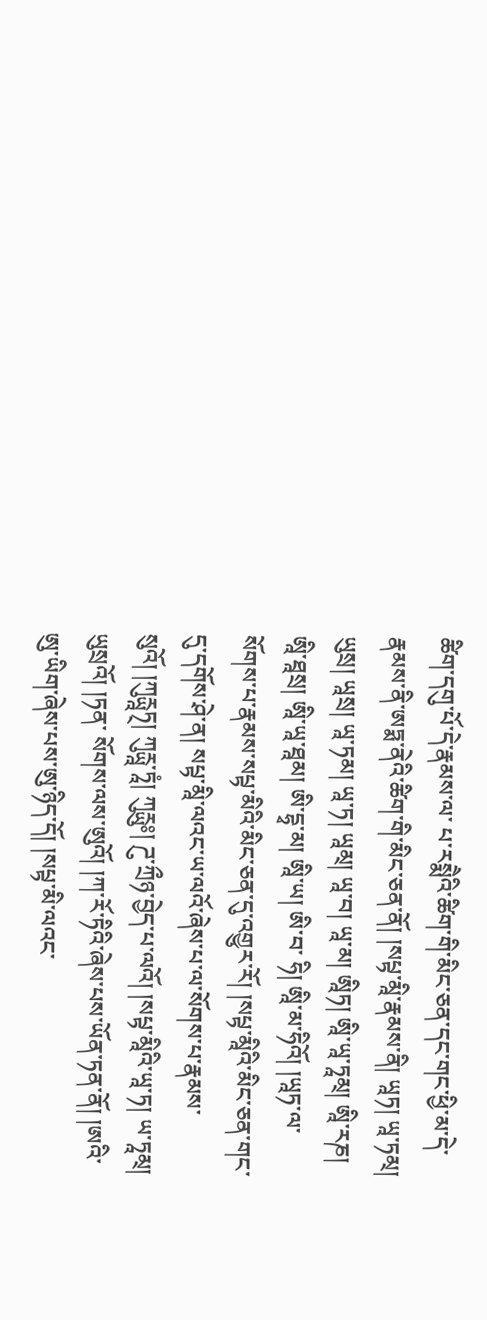ཚིག་དགུ་པོ་དེ་རྣམས་ལ་ པ་རསྨཻའི་ཚིག་གི་མིང་ཅན་དང་གང་ཕྱི་མ་དེ་རྣམས་ནི་ཨཏྨ་ནེའི་ཚིག་གི་མིང་ཅན་ནོ། །སཔྟ་མཱི་རྣམས་ནི། ཡཱཏ། ཡཱ་ཏམ྄། ཡུསྲ། ཡཱསྲ། ཡཱ་ཏམ། ཡཱ་ཏ། ཡཱམ྄། ཡཱ་བ། ཡཱ་མ། ཨཱིཏ། ཨཱི་ཡཱ་ཏཱམ྄། ཨཱི་རཎ། ཨཱི་ཐཱསྲ། ཨཱི་ཡཱ་ཐཱམ། ཨི་དྷྭ་མ། ཨཱི་ཡ། ཨི་བ་ ཧི། ཨཱི་མ་ཧིའོ། །ཡཱཏ་ལ་སོགས་པ་རྣམས་སཔྟ་མིའི་མིང་ཅན་དུ་འགྱུར་རོ། །སཔྟ་མཱིའི་མིང་ཅན་གང་དུ་དགོས་ཤེ་ན། སཔྟ་མཱི་ལའང་ཡ་ལའོ་ཞེས་པ་ལ་སོགས་པ་རྣམས་སུའོ། །ཀུཪྻཱཏ྄། ཀུཪྻཱ་ཏཱཾ། ཀུཪྻུཿ། ཌུ་ཀྲྀཉ་བྱེད་པ་ལའོ། །སཔྟ་མཱིའི་ཡཱ་ཏ། ཡ་ཏཱམ྄། ཡུསྲའོ། །ཏན་ སོགས་ལས་ཨུའོ། །ཀ་རོ་ཏིའི་ཞེས་པས་ཡོན་ཏན་ནོ། །ཨའི་ཨུ་ཡིག་ཞེས་པས་ཨུ་ཉིད་དོ། །སཔྟ་མི་ལའང་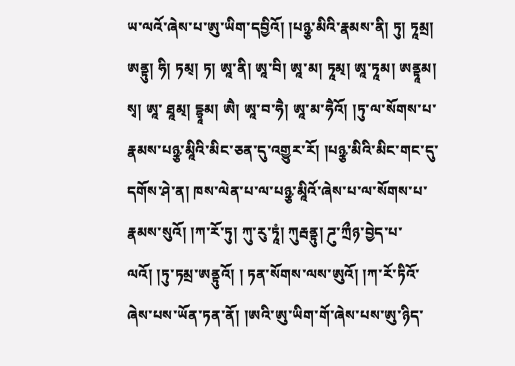ཡ་ལའོ་ཞེས་པ་ཨུ་ཡིག་དབྱིའོ། །པཉྩ་མིའི་རྣམས་ནི། ཏུ། ཏཱམྲ། ཨནྟུ། ཧི། ཏམ྄། ཏ། ཨཱ་ནི། ཨཱ་བི། ཨཱ་མ། ཏཱམ྄། ཨཱ་ཏཱམ། ཨནྟཱམ། སྭ། ཨཱ་ ཐཱམ྄། དྷྭཱམ། ཨཻ། ཨཱ་བ་ཧཻ། ཨཱ་མ་ཧཻའོ། །ཏུ་ལ་སོགས་པ་རྣམས་པཉྩ་མཱིའི་མིང་ཅན་དུ་འགྱུར་རོ། །པཉྩ་མིའི་མིང་གང་དུ་དགོས་ཤེ་ན། ཁས་ལེན་པ་ལ་པཉྩ་མཱིའོ་ཞེས་པ་ལ་སོགས་པ་རྣམས་སུའོ། །ཀ་རོ་ཏུ། ཀུ་རུ་ཏཱཾ། ཀུརྦནྟུ། ཌུ་ཀྲྀཉ་བྱེད་པ་ལའོ། །ཏུ་ཏམྲ་ཨནྟུའོ། ། ཏན་སོགས་ལས་ཨུའོ། །ཀ་རོ་ཏིའོ་ཞེས་པས་ཡོན་ཏན་ནོ། །ཨའི་ཨུ་ཡིག་གོ་ཞེས་པས་ཨུ་ཉིད་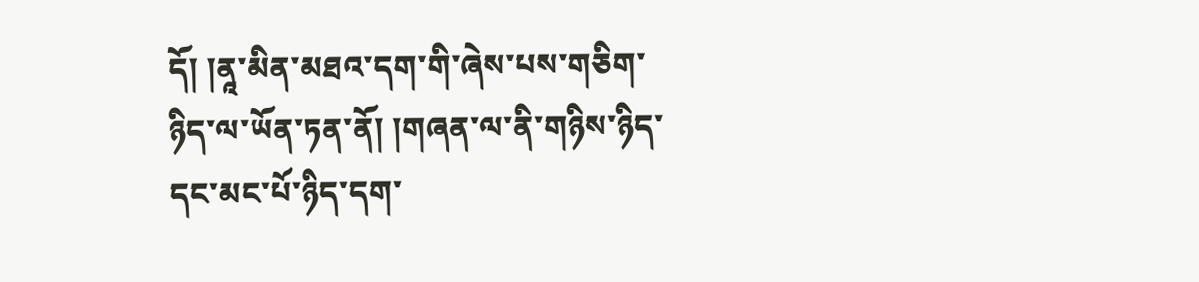དོ། །ནཱ་མིན་མཐའ་དག་གི་ཞེས་པས་གཅིག་ཉིད་ལ་ཡོན་ཏན་ནོ། །གཞན་ལ་ནི་གཉིས་ཉིད་དང་མང་པོ་ཉིད་དག་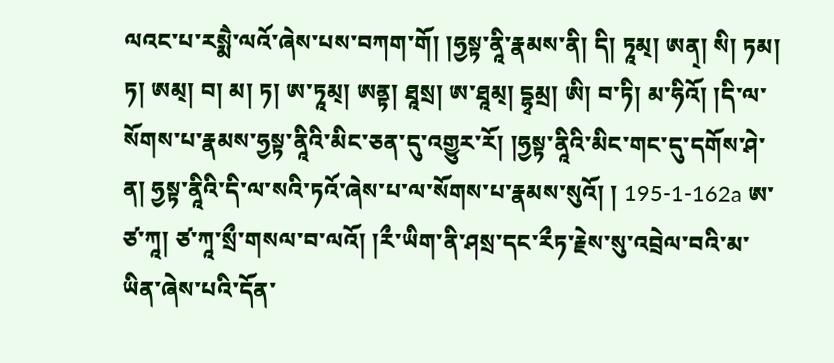ལའང་པ་རསྨཻ་ལའོ་ཞེས་པས་བཀག་གོ། །ཧྱསྟ་ནཱི་རྣམས་ནི། དི། ཏཱམ྄། ཨན྄། སི། ཏམ། ཏ། ཨམ྄། བ། མ། ཏ། ཨ་ཏཱམ྄། ཨནྟ། ཐཱསྲ། ཨ་ཐཱམ྄། དྷྭམྲ། ཨི། བ་ཏི། མ་ཧིའོ། །དི་ལ་སོགས་པ་རྣམས་ཧྱསྟ་ནཱིའི་མིང་ཅན་དུ་འགྱུར་རོ། །ཧྱསྟ་ནཱིའི་མིང་གང་དུ་དགོས་ཤེ་ན། ཧྱསྟ་ནཱིའི་དི་ལ་སའི་ཏའོ་ཞེས་པ་ལ་སོགས་པ་རྣམས་སུའོ། ། 195-1-162a ཨ་ཙ་ཀཱ། ཙ་ཀཱ་སྲྀ་གསལ་བ་ལའོ། །རྀ་ཡིག་ནི་ཤསྲ་དང་རྀཏ་རྗེས་སུ་འབྲེལ་བའི་མ་ཡིན་ཞེས་པའི་དོན་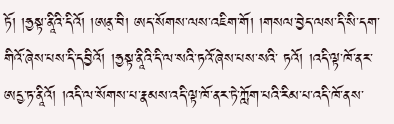ཏོ། །ཧྱསྟ་ནཱིའི་དིའོ། །ཨན྄་བི། ཨད་སོགས་ལས་འཇིག་གོ། །གསལ་བྱེད་ལས་དི་སི་དག་གིའོ་ཞེས་པས་དི་དབྱིའོ། །ཧྱསྟ་ནཱིའི་དི་ལ་སའི་ཏའོ་ཞེས་པས་སའི་ ཏའོ། །འདི་ལྟ་ཁོ་ནར་ཨདྱ་ཏ་ནཱིའོ། །འདི་ལ་སོགས་པ་རྣམས་འདི་ལྟ་ཁོ་ནར་ཏེ་ཀློག་པའི་རིམ་པ་འདི་ཁོ་ནས་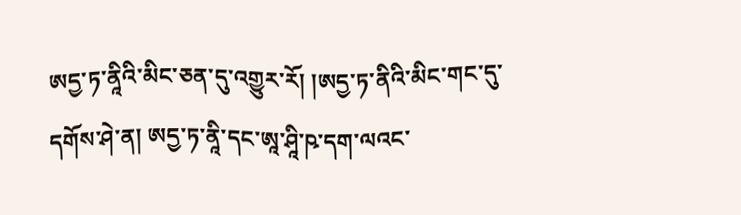ཨདྱ་ཏ་ནཱིའི་མིང་ཅན་དུ་འགྱུར་རོ། །ཨདྱ་ཏ་ནིའི་མིང་གང་དུ་དགོས་ཤེ་ན། ཨདྱ་ཏ་ནཱི་དང་ཨཱ་ཤཱི་ཥ་དག་ལའང་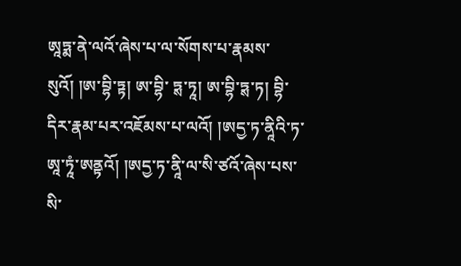ཨཱཏྨ་ནེ་ལའོ་ཞེས་པ་ལ་སོགས་པ་རྣམས་སུའོ། །ཨ་བྷི་ཏྟ། ཨ་བྷི་ ཏྶ་ཏཱ། ཨ་བྷི་ཏྶ་ཏ། བྷི་དིར་རྣམ་པར་འཇོམས་པ་ལའོ། །ཨདྱ་ཏ་ནཱིའི་ཏ་ཨཱ་ཏཱཾ་ཨནྟའོ། །ཨདྱ་ཏ་ནཱི་ལ་སི་ཙའོ་ཞེས་པས་སི་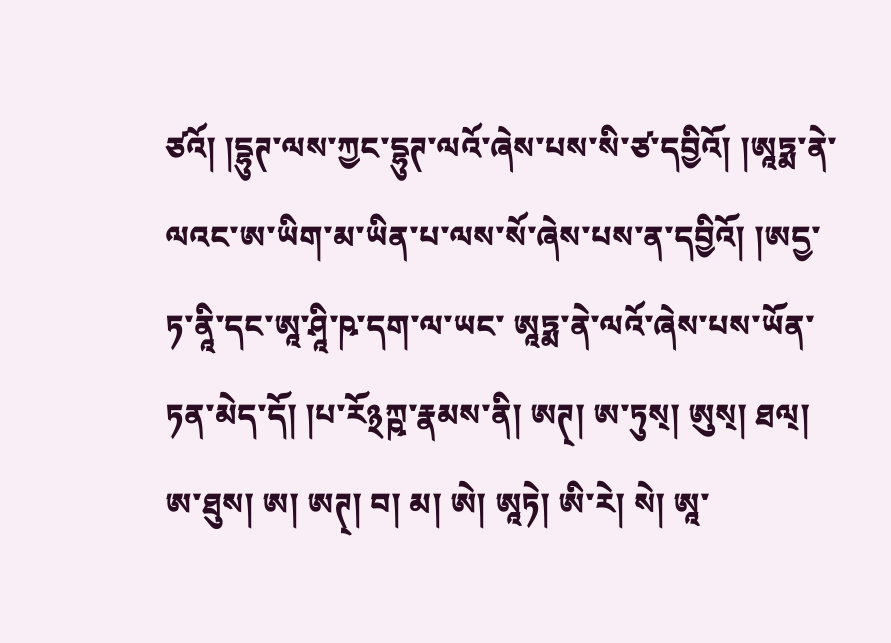ཙའོ། །དྷུཊ་ལས་ཀྱང་དྷུཊ་ལའོ་ཞེས་པས་སི་ཙ་དབྱིའོ། །ཨཱཏྨ་ནེ་ལའང་ཨ་ཡིག་མ་ཡིན་པ་ལས་སོ་ཞེས་པས་ན་དབྱིའོ། །ཨདྱ་ཏ་ནཱི་དང་ཨཱ་ཤཱི་ཥ་དག་ལ་ཡང་ ཨཱཏྨ་ནེ་ལའོ་ཞེས་པས་ཡོན་ཏན་མེད་དོ། །པ་རོ྅ཀྵ་རྣམས་ནི། ཨཊ྄། ཨ་ཏུས྄། ཨུས྄། ཐལ྄། ཨ་ཐུས། ཨ། ཨཊ྄། བ། མ། ཨེ། ཨཱཏེ། ཨི་རེ། སེ། ཨཱ་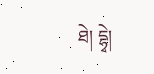ཐེ། དྷྭེ།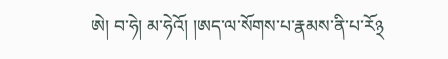ཨེ། བ་ཧེ། མ་ཧེའོ། །ཨད་ལ་སོགས་པ་རྣམས་ནི་པ་རོ྅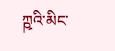ཀྵའི་མིང་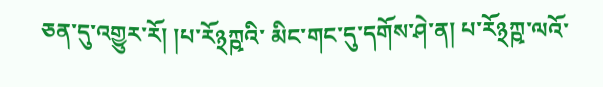ཅན་དུ་འགྱུར་རོ། །པ་རོ྅ཀྵའི་ མིང་གང་དུ་དགོས་ཤེ་ན། པ་རོ྅ཀྵ་ལའོ་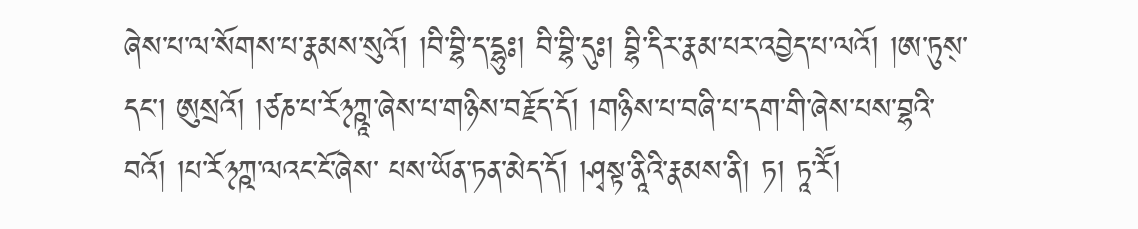ཞེས་པ་ལ་སོགས་པ་རྣམས་སུའོ། །བི་བྷི་ད་དྷུཿ། བི་བྷི་དུཿ། བྷི་དིར་རྣམ་པར་འབྱེད་པ་ལའོ། །ཨ་ཏུས྄་དང་། ཨུསྲའོ། །ཙཎ་པ་རོ྅ཀྵཱ་ཞེས་པ་གཉིས་བརྗོད་དོ། །གཉིས་པ་བཞི་པ་དག་གི་ཞེས་པས་བྷའི་བའོ། །པ་རོ྅ཀྵ་ལའང་ངོ་ཞེས་ པས་ཡོན་ཏན་མེད་དོ། །ཤྭསྟ་ནཱིའི་རྣམས་ནི། ཏ། ཏཱ་རཽ།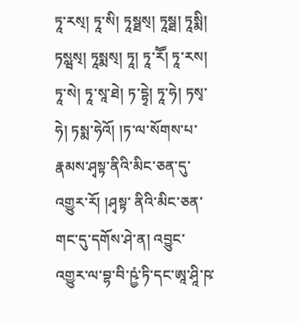ཏཱ་རས྄། ཏཱ་སི། ཏཱསྠས྄། ཏཱསྠ། ཏཱསྨི། ཏསྺས྄། ཏཱསྨས྄། ཏཱ། ཏཱ་རཽ། ཏཱ་རས། ཏཱ་སེ། ཏཱ་སཱ་ཐེ། ཏ་དྷྭེ། ཏཱ་ཧེ། ཏསྭ་ཧེ། ཏསྨ་ཧེའོ། །ཏ་ལ་སོགས་པ་རྣམས་ཤྭསྟ་ནིའི་མིང་ཅན་དུ་འགྱུར་རོ། །ཤྭསྟ་ ནིའི་མིང་ཅན་གང་དུ་དགོས་ཤེ་ན། འབྱུང་འགྱུར་ལ་བྷ་བི་ཥྱཾ་ཏི་དང་ཨཱ་ཤཱི་ཥ་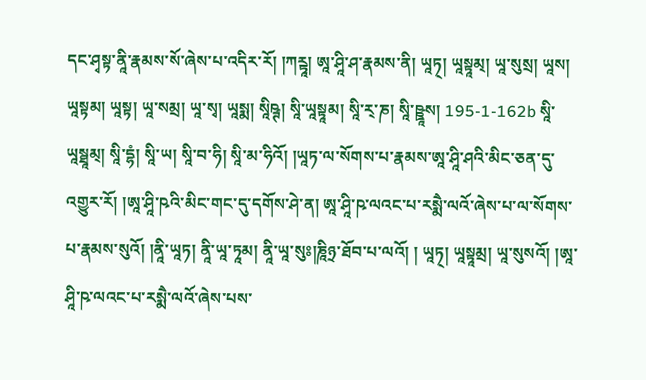དང་ཤྭསྟ་ནཱི་རྣམས་སོ་ཞེས་པ་འདིར་རོ། །ཀཪྟཱ། ཨཱ་ཤཱི་ཤ་རྣམས་ནི། ཡཱཏ྄། ཡཱསྟཱམ྄། ཡཱ་སུསྲ། ཡཱས། ཡཱསྟམ། ཡཱསྟ། ཡཱ་སམྲ། ཡཱ་སྭ། ཡཱསྨ། སཱིཥྚ། སཱི་ཡཱསྟཱམ། སཱི་ར྄་ཎ། སཱི་ཥྛཱས། 195-1-162b སཱི་ཡཱསྠཱམ྄། སཱི་དྷཾ། སཱི་ཡ། སཱི་བ་ཧི། སཱི་མ་ཧིའོ། །ཡཱཏ་ལ་སོགས་པ་རྣམས་ཨཱ་ཤཱི་ཤའི་མིང་ཅན་དུ་འགྱུར་རོ། །ཨཱ་ཤཱི་ཥའི་མིང་གང་དུ་དགོས་ཤེ་ན། ཨཱ་ཤཱི་ཥ་ལའང་པ་རསྨཻ་ལའོ་ཞེས་པ་ལ་སོགས་པ་རྣམས་སུའོ། །ནཱི་ཡཱཏ། ནཱི་ཡཱ་ཏཱམ། ནཱི་ཡཱ་སུཿ།ཎཱིཉྲ་ཐོབ་པ་ལའོ། ། ཡཱཏ྄། ཡཱསྟཱམྲ། ཡཱ་སུསའོ། །ཨཱ་ཤཱི་ཥ་ལའང་པ་རསྨཻ་ལའོ་ཞེས་པས་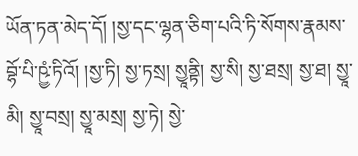ཡོན་ཏན་མེད་དོ། །སྱ་དང་ལྷན་ཅིག་པའི་ཏི་སོགས་རྣམས་བྷོ་པི་ཥྱཾ་ཏིའོ། །སྱ་ཏི། སྱ་ཏསྲ། སྱཱནྟི། སྱ་སི། སྱ་ཐསྲ། སྱ་ཐ། སྱཱ་མི། སྱཱ་བསྲ། སྱཱ་མསྲ། སྱ་ཏེ། སྱེ་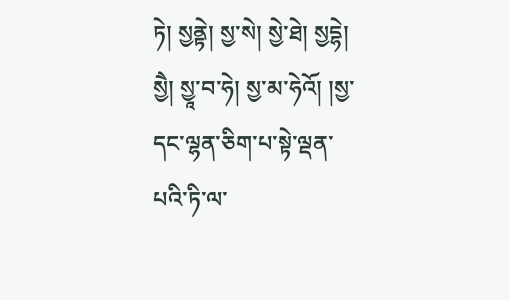ཏེ། སྱནྟེ། སྱ་སེ། སྱེ་ཐེ། སྱདྷེ། སྱཻ། སྱཱ་བ་ཧེ། སྱ་མ་ཧེའོ། །སྱ་དང་ལྷན་ཅིག་པ་སྟེ་ལྡན་པའི་ཏི་ལ་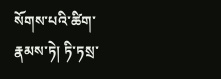སོགས་པའི་ཚིག་རྣམས་ཏེ། ཏི་ཏསྲ་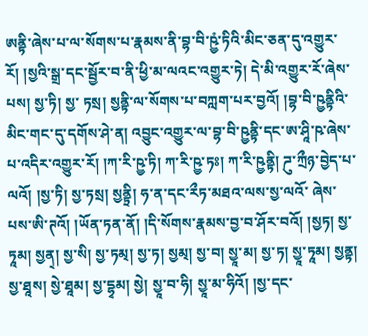ཨནྟི་ཞེས་པ་ལ་སོགས་པ་རྣམས་ནི་བྷ་བི་ཥྱཾ་ཏིའི་མིང་ཅན་དུ་འགྱུར་རོ། །སྱའི་སྒྲ་དང་སྦྱོར་བ་ནི་ཕྱི་མ་ལའང་འགྱུར་ཏེ། དེ་མི་འགྱུར་རོ་ཞེས་པས། སྱ་ཏི། སྱ་ ཏསྲ། སྱནྟི་ལ་སོགས་པ་བཀླག་པར་བྱའོ། །བྷ་བི་ཥྱནྟིའི་མིང་གང་དུ་དགོས་ཤེ་ན། འབྱུང་འགྱུར་ལ་བྷ་བི་ཥྱནྟི་དང་ཨ་ཤཱི་ཥ་ཞེས་པ་འདིར་འགྱུར་རོ། །ཀ་རི་ཥྱ་ཏི། ཀ་རི་ཥྱ་ཏཿ། ཀ་རི་ཥྱནྟི། ཌུ་ཀྲྀཉ་བྱེད་པ་ལའོ། །སྱ་ཏི། སྱ་ཏསྲ། སྱནྟྲི། ཧ་ན་དང་རྀཏ་མཐའ་ལས་སྱ་ལའོ་ ཞེས་པས་ཨི་ཊའོ། །ཡོན་ཏན་ནོ། །དི་སོགས་རྣམས་བྱ་བ་ཤོར་བའོ། །སྱཏ། སྱ་ཏཱམ། སྱན྄། སྱ་སི། སྱ་ཏམ྄། སྱ་ཏ། སྱམ྄། སྱ་བ། སྱཱ་མ། སྱ་ཏ། སྱཱ་ཏཱམ། སྱནྟ། སྱ་ཐཱས། སྱེ་ཐཱམ། སྱ་དྷྭམ། སྱེ། སྱཱ་བ་ཧི། སྱཱ་མ་ཧིའོ། །སྱ་དང་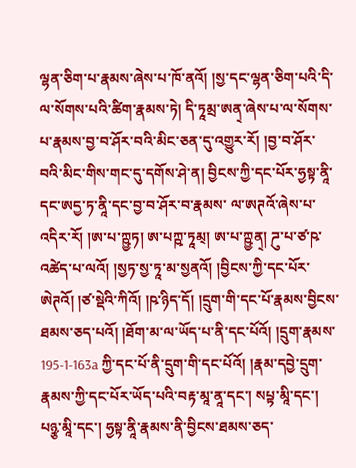ལྷན་ཅིག་པ་རྣམས་ཞེས་པ་ཁོ་ནའོ། །སྱ་དང་ལྷན་ཅིག་པའི་དི་ལ་སོགས་པའི་ཚིག་རྣམས་ཏེ། དི་ཏཱམྲ་ཨན྄་ཞེས་པ་ལ་སོགས་པ་རྣམས་བྱ་བ་ཤོར་བའི་མིང་ཅན་དུ་འགྱུར་རོ། །བྱ་བ་ཤོར་བའི་མིང་གིས་གང་དུ་དགོས་ཤེ་ན། བྱིངས་ཀྱི་དང་པོར་ཧྱསྟ་ནཱི་དང་ཨདྱ་ཏ་ནཱི་དང་བྱ་བ་ཤོར་བ་རྣམས་ ལ་ཨཊའོ་ཞེས་པ་འདིར་རོ། །ཨ་པ་ཀྵྱཏ། ཨ་པཀྵ་ཏཱམ྄། ཨ་པ་ཀྵྱན྄། ཌུ་པ་ཙ་ཥ་འཚེད་པ་ལའོ། །སྱཏ་སྱ་ཏཱ་མ་སྱནའོ། །བྱིངས་ཀྱི་དང་པོར་ཨེཊའོ། །ཙ་སྡེའི་ཀིའོ། །ཥ་ཉིད་དོ། །དྲུག་གི་དང་པོ་རྣམས་བྱིངས་ཐམས་ཅད་པའོ། །ཐོག་མ་ལ་ཡོད་པ་ནི་དང་པོའོ། །དྲུག་རྣམས་ 195-1-163a ཀྱི་དང་པོ་ནི་དྲུག་གི་དང་པོའོ། །རྣམ་དབྱེ་དྲུག་རྣམས་ཀྱི་དང་པོར་ཡོད་པའི་བརྟ་མཱ་ནཱ་དང་། སཔྟ་མཱི་དང་། པཉྩ་མཱི་དང་། ཧྱསྟ་ནཱི་རྣམས་ནི་བྱིངས་ཐམས་ཅད་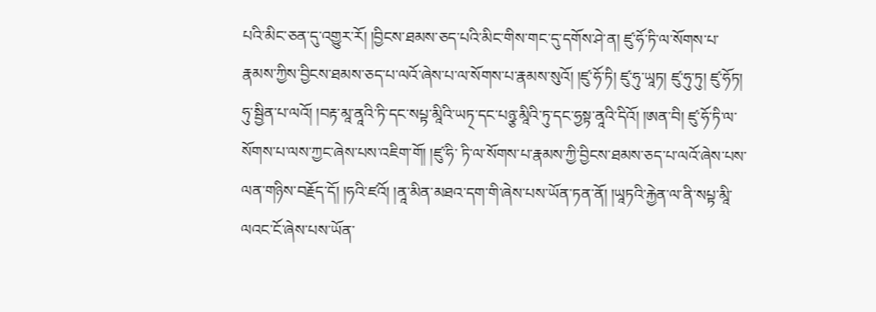པའི་མིང་ཅན་དུ་འགྱུར་རོ། །བྱིངས་ཐམས་ཅད་པའི་མིང་གིས་གང་དུ་དགོས་ཤེ་ན། ཛུ་ཧོ་ཏི་ལ་སོགས་པ་ རྣམས་ཀྱིས་བྱིངས་ཐམས་ཅད་པ་ལའོ་ཞེས་པ་ལ་སོགས་པ་རྣམས་སུའོ། །ཛུ་ཧོ་ཏི། ཛུ་ཧུ་ཡཱཏ། ཛུ་ཧུ་ཏུ། ཛུ་ཧོཏ། ཧུ་སྦྱིན་པ་ལའོ། །བརྟ་མཱ་ནཱའི་ཏི་དང་སཔྟ་མཱིའི་ཡཏ྄་དང་པཉྩ་མཱིའི་ཏུ་དང་ཧྱསྟ་ནཱའི་དིའོ། །ཨན་བི། ཛུ་ཧོ་ཏི་ལ་སོགས་པ་ལས་ཀྱང་ཞེས་པས་འཇིག་གོ། །ཛུ་ཧི་ ཏི་ལ་སོགས་པ་རྣམས་ཀྱི་བྱིངས་ཐམས་ཅད་པ་ལའོ་ཞེས་པས་ལན་གཉིས་བརྗོད་དོ། །ཧའི་ཛའོ། །ནཱ་མིན་མཐའ་དག་གི་ཞེས་པས་ཡོན་ཏན་ནོ། །ཡཱཏའི་རྐྱེན་ལ་ནི་སཔྟ་མཱི་ལའང་ངོ་ཞེས་པས་ཡོན་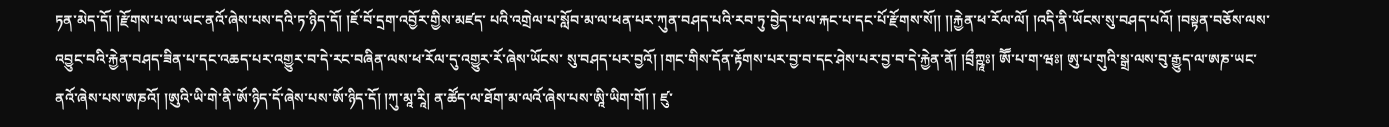ཏན་མེད་དོ། །རྫོགས་པ་ལ་ཡང་ནའོ་ཞེས་པས་དའི་ཏ་ཉིད་དོ། །ཇོ་བོ་དྲག་འབྱོར་གྱིས་མཛད་ པའི་འགྲེལ་པ་སློབ་མ་ལ་ཕན་པར་ཀུན་བཤད་པའི་རབ་ཏུ་བྱེད་པ་ལ་རྐང་པ་དང་པོ་རྫོགས་སོ།། །།རྐྱེན་ཕ་རོལ་ལོ། །འདི་ནི་ཡོངས་སུ་བཤད་པའོ། །བསྟན་བཅོས་ལས་འབྱུང་བའི་རྐྱེན་བཤད་ཟིན་པ་དང་འཆད་པར་འགྱུར་བ་དེ་རང་བཞིན་ལས་ཕ་རོལ་དུ་འགྱུར་རོ་ཞེས་ཡོངས་ སུ་བཤད་པར་བྱའོ། །གང་གིས་དོན་རྟོགས་པར་བྱ་བ་དང་ཤེས་པར་བྱ་བ་དེ་རྐྱེན་ནོ། །བྲྀཀྵཱཿ། ཨཽ་པ་ག་ཝཿ། ཨུ་པ་གུའི་སྒྲ་ལས་བུ་རྒྱུད་ལ་ཨཎ་ཡང་ནའོ་ཞེས་པས་ཨཎའོ། །ཨུའི་ཡི་གེ་ནི་ཨོ་ཉིད་དོ་ཞེས་པས་ཨོ་ཉིད་དོ། །ཀུ་མཱ་རཱི། ན་ཚོད་ལ་ཐོག་མ་ལའོ་ཞེས་པས་ཨཱི་ཡིག་གོ། ། ཛུ་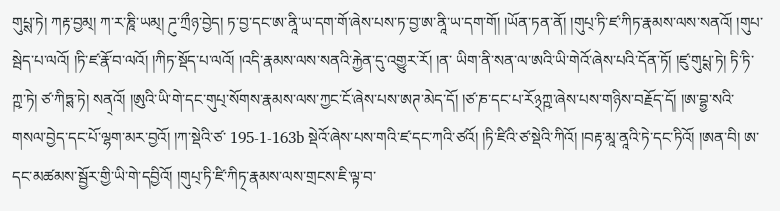གུཔྶ་ཏེ། ཀརྟ་བྱམ྄། ཀ་ར་ཎཱི་ཡམ྄། ཌུ་ཀྲྀཉ་བྱེད། ཏ་བྱ་དང་ཨ་ནཱི་ཡ་དག་གོ་ཞེས་པས་ཏ་བྱ་ཨ་ནཱི་ཡ་དག་གོ། །ཡོན་ཏན་ནོ། །གུཔ྄་ཏི་ཛ་ཀིཏ་རྣམས་ལས་སནའོ། །གུཔ་སྦེད་པ་ལའོ། །ཏི་ཛ་རྣོ་བ་ལའོ། །ཀིཏ་སྡོད་པ་ལའོ། །འདི་རྣམས་ལས་སནའི་རྐྱེན་དུ་འགྱུར་རོ། །ན་ ཡིག་ནི་སན་ལ་ཨའི་ཡི་གེའོ་ཞེས་པའི་དོན་ཏོ། །ཛུ་གུཔྶ་ཏེ། ཏི་ཏི་ཀྵ་ཏེ། ཙ་ཀིཏྶ་ཏེ། སན྄འོ། །ཨུའི་ཡི་གེ་དང་གུཔ྄་སོགས་རྣམས་ལས་ཀྱང་ངོ་ཞེས་པས་ཨཊ་མེད་དོ། །ཙ་ཎ་དང་པ་རོ྅ཀྵ་ཞེས་པས་གཉིས་བརྗོད་དོ། །ཨ་བྷྱ་སའི་གསལ་བྱེད་དང་པོ་ལྷག་མར་བྱའོ། །ཀ་སྡེའི་ཙ་ 195-1-163b སྡེའོ་ཞེས་པས་གའི་ཛ་དང་ཀའི་ཙའོ། །ཏི་ཛིའི་ཙ་སྡེའི་ཀིའོ། །བརྟ་མཱ་ནཱའི་ཏེ་དང་ཏིའོ། །ཨན་བི། ཨ་དང་མཚམས་སྦྱོར་གྱི་ཡི་གེ་དབྱིའོ། །གུཔ྄་ཏི་ཛི་ཀིཏ྄་རྣམས་ལས་གྲངས་ཇི་ལྟ་བ་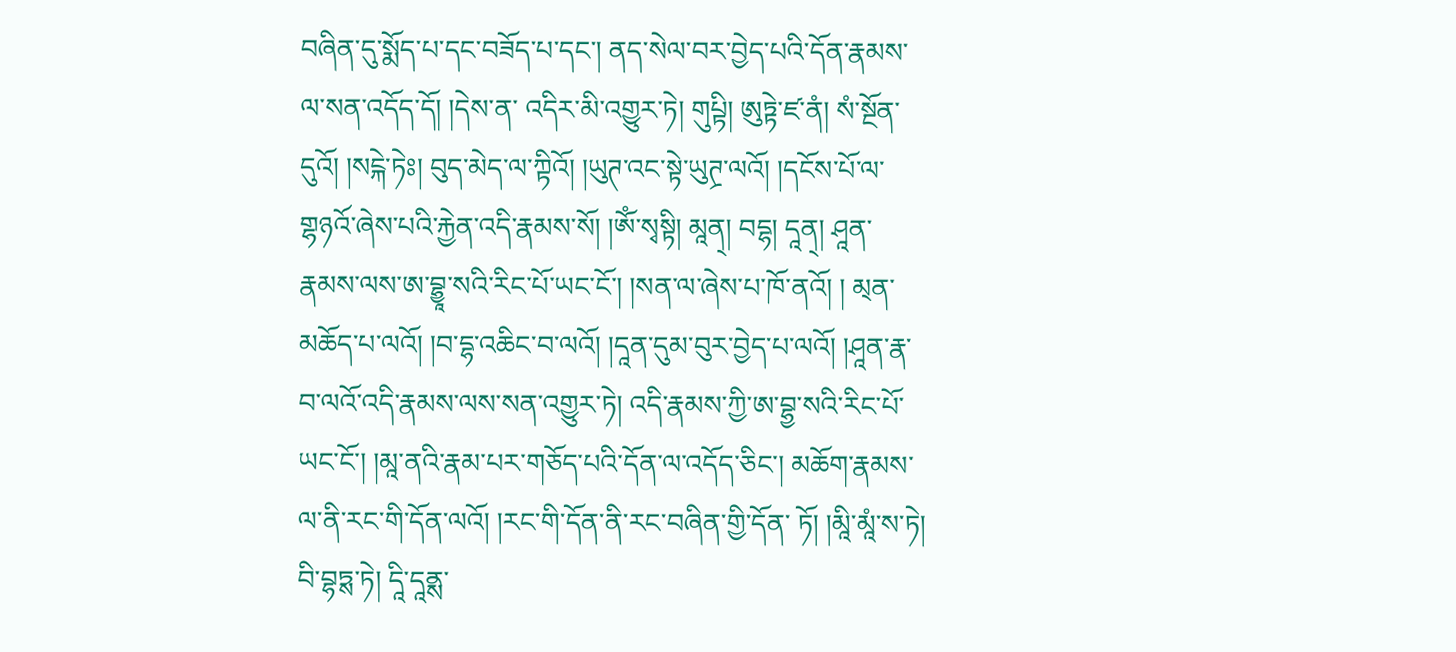བཞིན་དུ་སྨོད་པ་དང་བཟོད་པ་དང་། ནད་སེལ་བར་བྱེད་པའི་དོན་རྣམས་ལ་སན་འདོད་དོ། །དེས་ན་ འདིར་མི་འགྱུར་ཏེ། གུཔྟི། ཨུཏྟེ་ཛ་ནཾ། སཾ་སྔོན་དུའོ། །སངྐེ་ཏེཿ། བུད་མེད་ལ་ཀྟིའོ། །ཡུཊ་འང་སྟེ་ཡུཊྲ་ལའོ། །དངོས་པོ་ལ་གྷཉའོ་ཞེས་པའི་རྐྱེན་འདི་རྣམས་སོ། །ཨོཾ་སྭསྟི། མཱན྄། བདྷ། དཱན྄། ཤཱན་རྣམས་ལས་ཨ་བྷྱཱ་སའི་རིང་པོ་ཡང་ངོ་། །སན་ལ་ཞེས་པ་ཁོ་ནའོ། ། མ྄ན་མཆོད་པ་ལའོ། །བ་དྷ་འཆིང་བ་ལའོ། །དཱན་དུམ་བུར་བྱེད་པ་ལའོ། །ཤཱན་རྣ་བ་ལའོ་འདི་རྣམས་ལས་སན་འགྱུར་ཏེ། འདི་རྣམས་ཀྱི་ཨ་བྷྱ་སའི་རིང་པོ་ཡང་ངོ་། །མཱ་ནའི་རྣམ་པར་གཅོད་པའི་དོན་ལ་འདོད་ཅིང་། མཆོག་རྣམས་ལ་ནི་རང་གི་དོན་ལའོ། །རང་གི་དོན་ནི་རང་བཞིན་གྱི་དོན་ ཏོ། །མཱི་མཱཾ་ས་ཏེ། བི་བྷཏྶ་ཏེ། དཱི་དཱནྶ་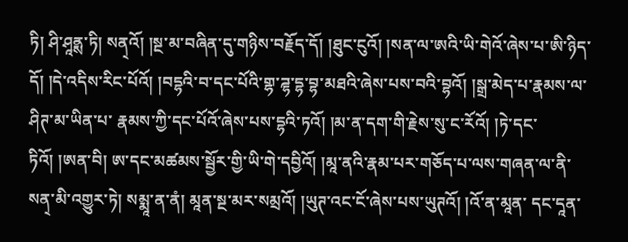ཏི། ཤི་ཤཱནྶ་ཏི། སན྄འོ། །སྔ་མ་བཞིན་དུ་གཉིས་བརྗོད་དོ། །ཐུང་ངུའོ། །སན་ལ་ཨའི་ཡི་གེའོ་ཞེས་པ་ཨི་ཉིད་དོ། །དེ་འདིས་རིང་པོའོ། །བདྷའི་བ་དང་པོའི་གྷ་ཌྷ་དྷ་བྷ་མཐའི་ཞེས་པས་བའི་བྷའོ། །སྒྲ་མེད་པ་རྣམས་ལ་ཤིཊ་མ་ཡིན་པ་ རྣམས་ཀྱི་དང་པོའོ་ཞེས་པས་དྷའི་ཏའོ། །མ་ན་དག་གི་རྗེས་སུ་ང་རོའོ། །ཏེ་དང་ཏིའོ། །ཨན་བི། ཨ་དང་མཚམས་སྦྱོར་གྱི་ཡི་གེ་དབྱིའོ། །མཱ་ནའི་རྣམ་པར་གཅོད་པ་ལས་གཞན་ལ་ནི་སན྄་མི་འགྱུར་ཏེ། སམྨཱ་ན་ནཾ། མཱན་སྔ་མར་སམྲའོ། །ཡུཊ་འང་ངོ་ཞེས་པས་ཡུཊའོ། །འོ་ན་མཱན་ དང་དཱན་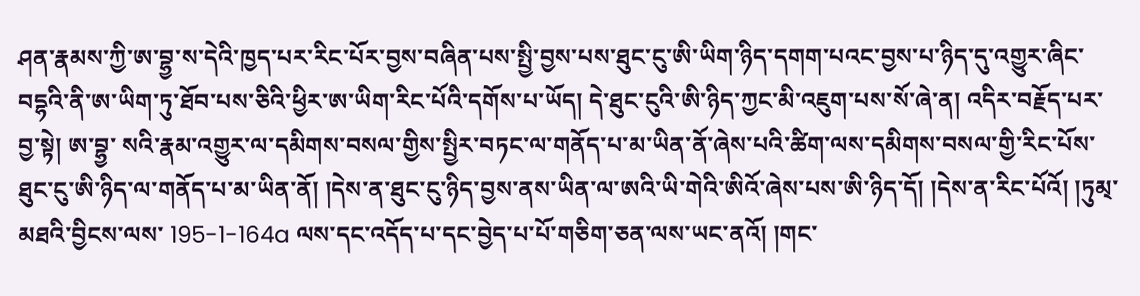ཤན་རྣམས་ཀྱི་ཨ་བྷྱ་ས་དེའི་ཁྱད་པར་རིང་པོར་བྱས་བཞིན་པས་སྤྱི་བྱས་པས་ཐུང་ངུ་ཨི་ཡིག་ཉིད་དགག་པའང་བྱས་པ་ཉིད་དུ་འགྱུར་ཞིང་བདྷའི་ནི་ཨ་ཡིག་ཏུ་ཐོབ་པས་ཅིའི་ཕྱིར་ཨ་ཡིག་རིང་པོའི་དགོས་པ་ཡོད། དེ་ཐུང་ངུའི་ཨི་ཉིད་ཀྱང་མི་འཇུག་པས་སོ་ཞེ་ན། འདིར་བརྗོད་པར་བྱ་སྟེ། ཨ་བྷྱ་ སའི་རྣམ་འགྱུར་ལ་དམིགས་བསལ་གྱིས་སྤྱིར་བཏང་ལ་གནོད་པ་མ་ཡིན་ནོ་ཞེས་པའི་ཚིག་ལས་དམིགས་བསལ་གྱི་རིང་པོས་ཐུང་ངུ་ཨི་ཉིད་ལ་གནོད་པ་མ་ཡིན་ནོ། །དེས་ན་ཐུང་ངུ་ཉིད་བྱས་ནས་ཡིན་ལ་ཨའི་ཡི་གེའི་ཨིའོ་ཞེས་པས་ཨི་ཉིད་དོ། །དེས་ན་རིང་པོའོ། །ཏུམ྄་མཐའི་བྱིངས་ལས་ 195-1-164a ལས་དང་འདོད་པ་དང་བྱེད་པ་པོ་གཅིག་ཅན་ལས་ཡང་ནའོ། །གང་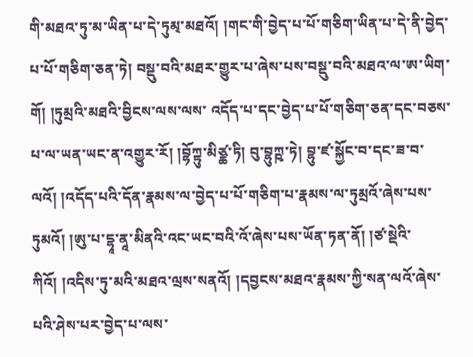གི་མཐའ་ཏུ་མ་ཡིན་པ་དེ་ཏུམ྄་མཐའོ། །གང་གི་བྱེད་པ་པོ་གཅིག་ཡིན་པ་དེ་ནི་བྱེད་པ་པོ་གཅིག་ཅན་ཏེ། བསྡུ་བའི་མཐར་གྱུར་པ་ཞེས་པས་བསྡུ་བའི་མཐའ་ལ་ཨ་ཡིག་གོ། །ཏུམྲའི་མཐའི་བྱིངས་ལས་ལས་ འདོད་པ་དང་བྱེད་པ་པོ་གཅིག་ཅན་དང་བཅས་པ་ལ་ཡན་ཡང་ན་འགྱུར་རོ། །བྷོཀྟུ་མིཙྪ་ཏི། བུ་བྷུཀྵ་ཏེ། བྷུ་ཛ་སྐྱོང་བ་དང་ཟ་བ་ལའོ། །འདོད་པའི་དོན་རྣམས་ལ་བྱེད་པ་པོ་གཅིག་པ་རྣམས་ལ་ཏུམྲའོ་ཞེས་པས་ཏུམའོ། །ཨུ་པ་དྷཱ་ནཱ་མིནའི་འང་ཡང་བའི་འོ་ཞེས་པས་ཡོན་ཏན་ནོ། །ཙ་སྡེའི་ ཀིའོ། །འདིས་ཏུ་མའི་མཐའ་ལྲས་སནའོ། །དབྱངས་མཐའ་རྣམས་ཀྱི་སན་ལའོ་ཞེས་པའི་ཤེས་པར་བྱེད་པ་ལས་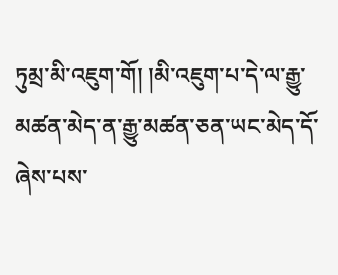ཏུམྲ་མི་འཇུག་གོ། །མི་འཇུག་པ་དེ་ལ་རྒྱུ་མཚན་མེད་ན་རྒྱུ་མཚན་ཅན་ཡང་མེད་དོ་ཞེས་པས་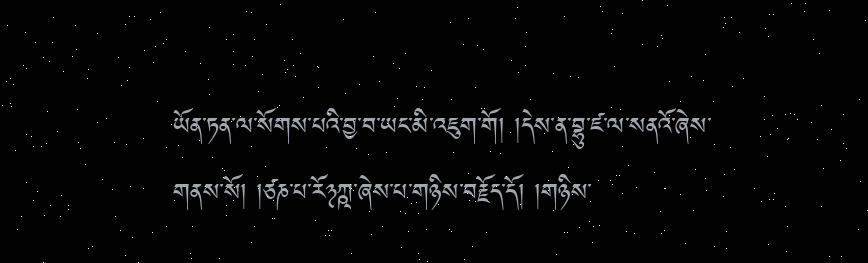ཡོན་ཏན་ལ་སོགས་པའི་བྱ་བ་ཡང་མི་འཇུག་གོ། །དེས་ན་བྷུ་ཛ་ལ་སནའོ་ཞེས་ གནས་སོ། །ཙཎ་པ་རོ྅ཀྵ་ཞེས་པ་གཉིས་བརྗོད་དོ། །གཉིས་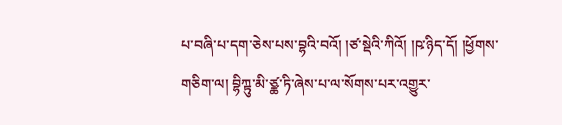པ་བཞི་པ་དག་ཅེས་པས་བྷའི་བའོ། །ཙ་སྡེའི་ཀིའོ། །ཥ་ཉིད་དོ། །ཕྱོགས་གཅིག་ལ། བྷིཀྟུ་མི་ཙྪ་ཏི་ཞེས་པ་ལ་སོགས་པར་འགྱུར་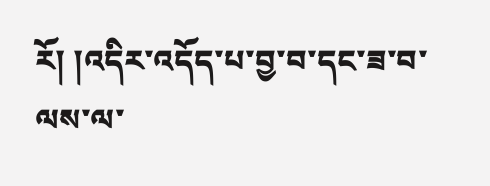རོ། །འདིར་འདོད་པ་བྱ་བ་དང་ཟ་བ་ལས་ལ་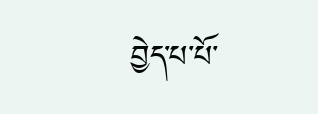བྱེད་པ་པོ་